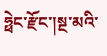ཧྥེང་རྫོང་།སྔ་མའི་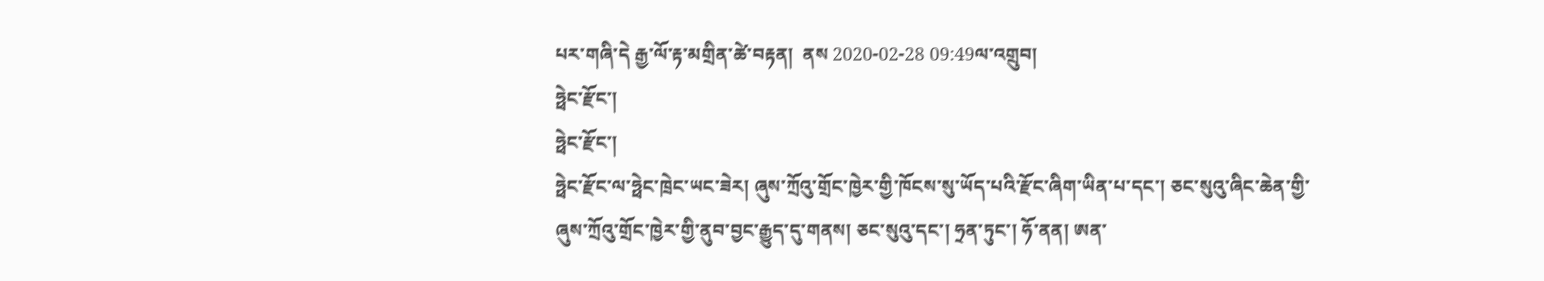པར་གཞི་དེ རྒྱ་ལོ་རྟ་མགྲིན་ཚེ་བརྟན།  ནས 2020-02-28 09:49ལ་འགྲུབ།
ཧྥེང་རྫོང་།
ཧྥེང་རྫོང་།
ཧྥེང་རྫོང་ལ་ཧྥེང་ཁྲེང་ཡང་ཟེར། ཞུས་ཀྲོའུ་གྲོང་ཁྱེར་གྱི་ཁོངས་སུ་ཡོད་པའི་རྫོང་ཞིག་ཡིན་པ་དང་། ཅང་སུའུ་ཞིང་ཆེན་གྱི་ཞུས་ཀྲོའུ་གྲོང་ཁྱེར་གྱི་ནུབ་བྱང་རྒྱུད་དུ་གནས། ཅང་སུའུ་དང་། ཧྲན་ཏུང་། ཧོ་ནན། ཨན་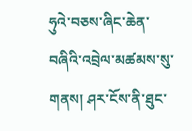ཧུའེ་བཅས་ཞིང་ཆེན་བཞིའི་འབྲེལ་མཚམས་སུ་གནས། ཤར་ངོས་ནི་ཐུང་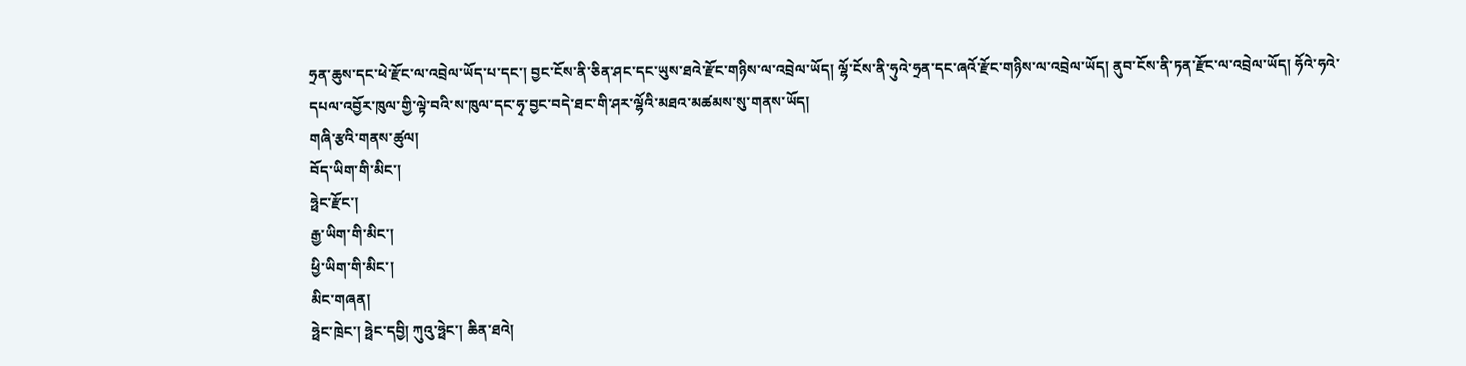ཧྲན་ཆུས་དང་ཕེ་རྫོང་ལ་འབྲེལ་ཡོད་པ་དང་། བྱང་ངོས་ནི་ཅིན་ཤང་དང་ཡུས་ཐའེ་རྫོང་གཉིས་ལ་འབྲེལ་ཡོད། ལྷོ་ངོས་ནི་ཧུའེ་ཧྲན་དང་ཞའོ་རྫོང་གཉིས་ལ་འབྲེལ་ཡོད། ནུབ་ངོས་ནི་ཏན་རྫོང་ལ་འབྲེལ་ཡོད། ཧོའེ་ཧའེ་དཔལ་འབྱོར་ཁུལ་གྱི་ལྟེ་བའི་ས་ཁུལ་དང་ཧྭ་བྱང་བདེ་ཐང་གི་ཤར་ལྷོའི་མཐའ་མཚམས་སུ་གནས་ཡོད།
གཞི་རྩའི་གནས་ཚུལ།
བོད་ཡིག་གི་མིང་།
ཧྥེང་རྫོང་།
རྒྱ་ཡིག་གི་མིང་།
ཕྱི་ཡིག་གི་མིང་།
མིང་གཞན།
ཧྥེང་ཁྲེང་། ཧྥེང་དབྱི། ཀུའུ་ཧྥེང་། ཆིན་ཐའེ།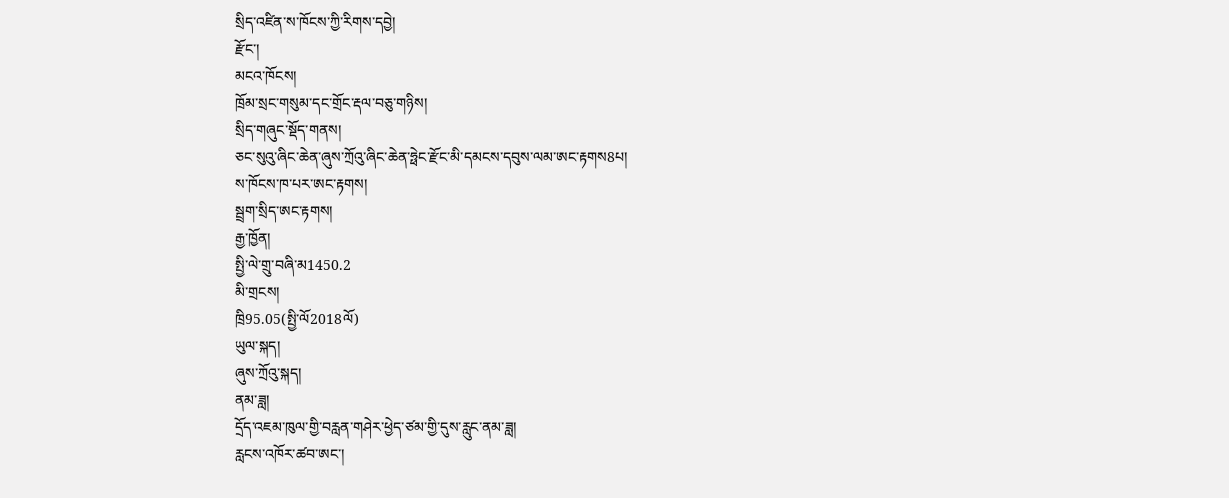སྲིད་འཛིན་ས་ཁོངས་ཀྱི་རིགས་དབྱེ།
རྫོང་།
མངའ་ཁོངས།
ཁྲོམ་སྲང་གསུམ་དང་གྲོང་རྡལ་བཅུ་གཉིས།
སྲིད་གཞུང་སྡོད་གནས།
ཅང་སུའུ་ཞིང་ཆེན་ཞུས་ཀྲོའུ་ཞིང་ཆེན་ཧྥེང་རྫོང་མི་དམངས་དབུས་ལམ་ཨང་རྟགས8པ།
ས་ཁོངས་ཁ་པར་ཨང་རྟགས།
སྦྲག་སྲིད་ཨང་རྟགས།
རྒྱ་ཁྱོན།
སྤྱི་ལེ་གྲུ་བཞི་མ1450.2
མི་གྲངས།
ཁྲི95.05(སྤྱི་ལོ2018ལོ)
ཡུལ་སྐད།
ཞུས་ཀྲོའུ་སྐད།
ནམ་ཟླ།
དྲོད་འཇམ་ཁུལ་གྱི་བརླན་གཤེར་ཕྱེད་ཙམ་གྱི་དུས་རླུང་ནམ་ཟླ།
རླངས་འཁོར་ཚབ་ཨང་།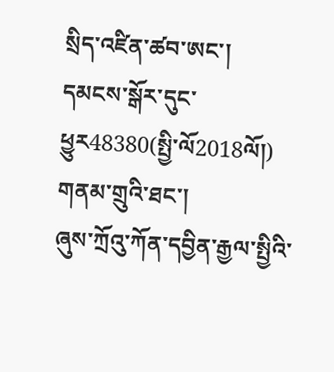སྲིད་འཛིན་ཚབ་ཨང་།
དམངས་སྒོར་དུང་ཕྱུར48380(སྤྱི་ལོ2018ལོ།)
གནམ་གྲུའི་ཐང་།
ཞུས་ཀྲོའུ་ཀོན་དབྱིན་རྒྱལ་སྤྱིའི་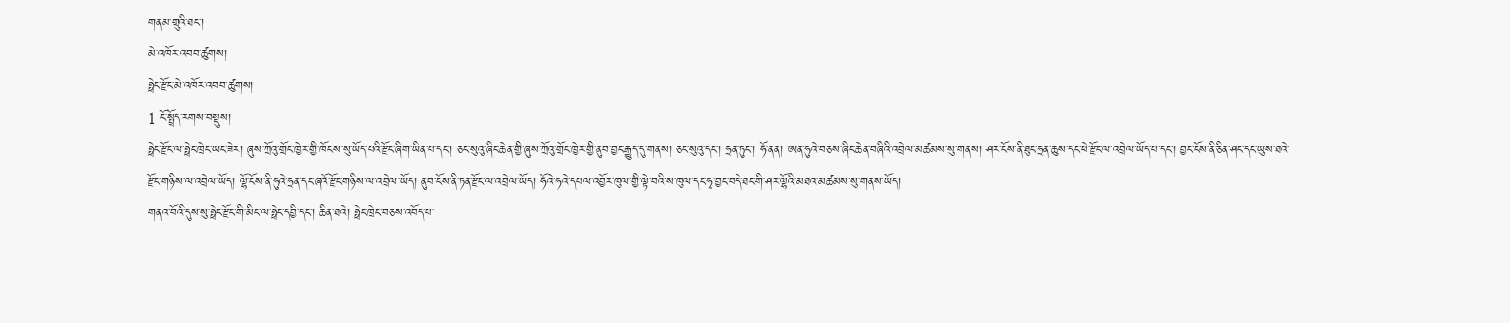གནམ་གྲུའི་ཐང་།
མེ་འཁོར་འབབ་ཚུགས།
ཧྥེང་རྫོང་མེ་འཁོར་འབབ་ཚུགས།
1 ངོ་སྤྲོད་རགས་བསྡུས།
ཧྥེང་རྫོང་ལ་ཧྥེང་ཁྲེང་ཡང་ཟེར། ཞུས་ཀྲོའུ་གྲོང་ཁྱེར་གྱི་ཁོངས་སུ་ཡོད་པའི་རྫོང་ཞིག་ཡིན་པ་དང་། ཅང་སུའུ་ཞིང་ཆེན་གྱི་ཞུས་ཀྲོའུ་གྲོང་ཁྱེར་གྱི་ནུབ་བྱང་རྒྱུད་དུ་གནས། ཅང་སུའུ་དང་། ཧྲན་ཏུང་། ཧོ་ནན། ཨན་ཧུའེ་བཅས་ཞིང་ཆེན་བཞིའི་འབྲེལ་མཚམས་སུ་གནས། ཤར་ངོས་ནི་ཐུང་ཧྲན་ཆུས་དང་ཕེ་རྫོང་ལ་འབྲེལ་ཡོད་པ་དང་། བྱང་ངོས་ནི་ཅིན་ཤང་དང་ཡུས་ཐའེ་རྫོང་གཉིས་ལ་འབྲེལ་ཡོད། ལྷོ་ངོས་ནི་ཧུའེ་ཧྲན་དང་ཞའོ་རྫོང་གཉིས་ལ་འབྲེལ་ཡོད། ནུབ་ངོས་ནི་ཏན་རྫོང་ལ་འབྲེལ་ཡོད། ཧོའེ་ཧའེ་དཔལ་འབྱོར་ཁུལ་གྱི་ལྟེ་བའི་ས་ཁུལ་དང་ཧྭ་བྱང་བདེ་ཐང་གི་ཤར་ལྷོའི་མཐའ་མཚམས་སུ་གནས་ཡོད།
གནའ་བོའི་དུས་སུ་ཧྥེང་རྫོང་གི་མིང་ལ་ཧྥེང་དབྱི་དང་། ཆིན་ཐའེ། ཧྥེང་ཁྲེང་བཅས་འབོད་པ་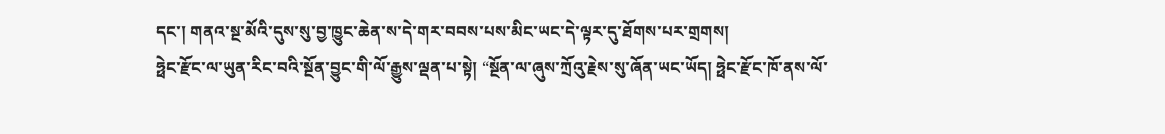དང་། གནའ་སྔ་མོའི་དུས་སུ་བྱ་ཁྱུང་ཆེན་ས་དེ་གར་བབས་པས་མིང་ཡང་དེ་ལྟར་དུ་ཐོགས་པར་གྲགས།
ཧྥེང་རྫོང་ལ་ཡུན་རིང་བའི་སྔོན་བྱུང་གི་ལོ་རྒྱུས་ལྡན་པ་སྟེ། “སྔོན་ལ་ཞུས་ཀྲོའུ་རྗེས་སུ་ཞོན་ཡང་ཡོད། ཧྥེང་རྫོང་ཁོ་ནས་ལོ་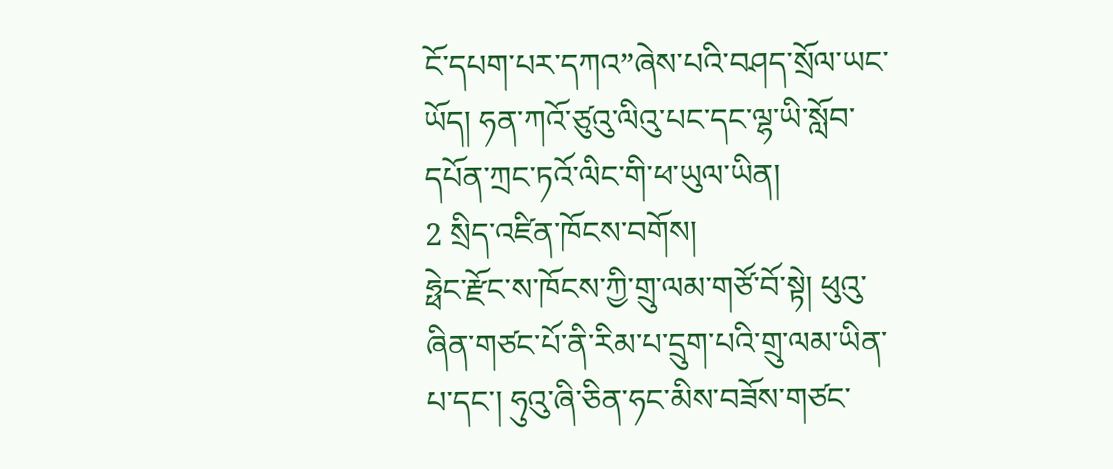ངོ་དཔག་པར་དཀའ”ཞེས་པའི་བཤད་སྲོལ་ཡང་ཡོད། ཧན་ཀའོ་ཙུའུ་ལིའུ་པང་དང་ལྷ་ཡི་སློབ་དཔོན་ཀྲང་ཏའོ་ལིང་གི་ཕ་ཡུལ་ཡིན།
2 སྲིད་འཛིན་ཁོངས་བགོས།
ཧྥེང་རྫོང་ས་ཁོངས་ཀྱི་གྲུ་ལམ་གཙོ་བོ་སྟེ། ཕུའུ་ཞིན་གཙང་པོ་ནི་རིམ་པ་དྲུག་པའི་གྲུ་ལམ་ཡིན་པ་དང་། ཧུའུ་ཞི་ཅིན་ཧང་མིས་བཟོས་གཙང་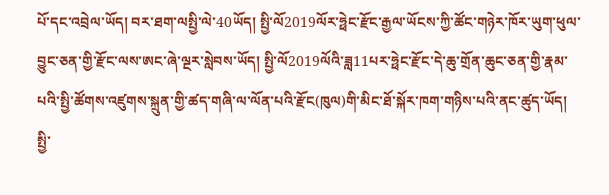པོ་དང་འབྲེལ་ཡོད། བར་ཐག་ལསྤྱི་ལེ་40ཡོད། སྤྱི་ལོ2019ལོར་ཧྥེང་རྫོང་རྒྱལ་ཡོངས་ཀྱི་ཚོང་གཉེར་ཁོར་ཡུག་ཕུལ་བྱུང་ཅན་གྱི་རྫོང་ལས་ཨང་ཞེ་ལྔར་སླེབས་ཡོད། སྤྱི་ལོ2019ལོའི་ཟླ11པར་ཧྥེང་རྫོང་དེ་ཆུ་གྲོན་ཆུང་ཅན་གྱི་རྣམ་པའི་སྤྱི་ཚོགས་འཛུགས་སྐྲུན་གྱི་ཚད་གཞི་ལ་ལོན་པའི་རྫོང(ཁུལ)གི་མིང་ཐོ་སྐོར་ཁག་གཉིས་པའི་ནང་ཚུད་ཡོད།
སྤྱི་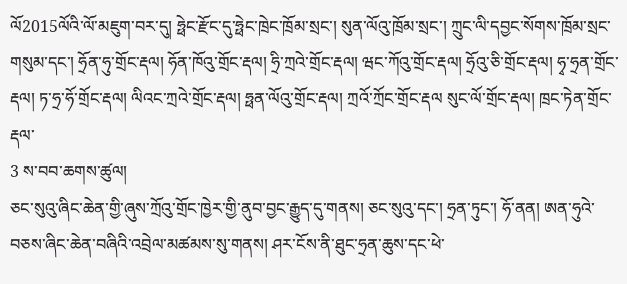ལོ2015ལོའི་ལོ་མཇུག་བར་དུ། ཧྥེང་རྫོང་དུ་ཧྥེང་ཁྲེང་ཁྲོམ་སྲང་། སུན་ལོའུ་ཁྲོམ་སྲང་། ཀྲུང་ལི་དབྱང་སོགས་ཁྲོམ་སྲང་གསུམ་དང་། ཧྲོན་ཧུ་གྲོང་རྡལ། ཧོན་ཁོའུ་གྲོང་རྡལ། ཧྲི་ཀྲའེ་གྲོང་རྡལ། ཝང་ཀོའུ་གྲོང་རྡལ། ཧྲོའུ་ཅི་གྲོང་རྡལ། ཧྭ་ཧྲན་གྲོང་རྡལ། ཏ་ཧྲ་ཧོ་གྲོང་རྡལ། ལིའང་ཀྲའེ་གྲོང་རྡལ། ཧྥན་ལོའུ་གྲོང་རྡལ། ཀྲའོ་ཀྲོང་གྲོང་རྡལ སུང་ལོ་གྲོང་རྡལ། ཁྲང་ཏེན་གྲོང་རྡལ་
3 ས་བབ་ཆགས་ཚུལ།
ཅང་སུའུ་ཞིང་ཆེན་གྱི་ཞུས་ཀྲོའུ་གྲོང་ཁྱེར་གྱི་ནུབ་བྱང་རྒྱུད་དུ་གནས། ཅང་སུའུ་དང་། ཧྲན་ཏུང་། ཧོ་ནན། ཨན་ཧུའེ་བཅས་ཞིང་ཆེན་བཞིའི་འབྲེལ་མཚམས་སུ་གནས། ཤར་ངོས་ནི་ཐུང་ཧྲན་ཆུས་དང་ཕེ་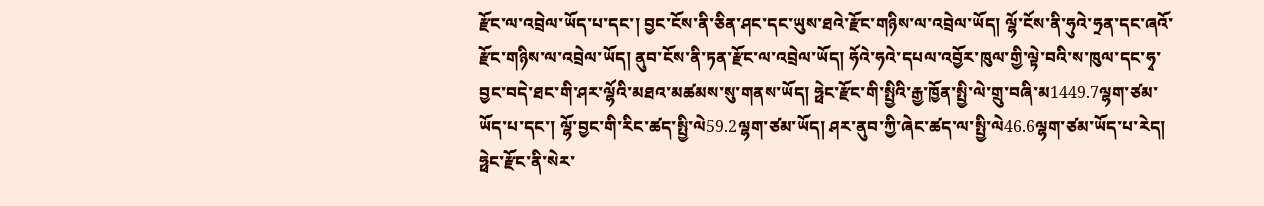རྫོང་ལ་འབྲེལ་ཡོད་པ་དང་། བྱང་ངོས་ནི་ཅིན་ཤང་དང་ཡུས་ཐའེ་རྫོང་གཉིས་ལ་འབྲེལ་ཡོད། ལྷོ་ངོས་ནི་ཧུའེ་ཧྲན་དང་ཞའོ་རྫོང་གཉིས་ལ་འབྲེལ་ཡོད། ནུབ་ངོས་ནི་ཏན་རྫོང་ལ་འབྲེལ་ཡོད། ཧོའེ་ཧའེ་དཔལ་འབྱོར་ཁུལ་གྱི་ལྟེ་བའི་ས་ཁུལ་དང་ཧྭ་བྱང་བདེ་ཐང་གི་ཤར་ལྷོའི་མཐའ་མཚམས་སུ་གནས་ཡོད། ཧྥེང་རྫོང་གི་སྤྱིའི་རྒྱ་ཁྱོན་སྤྱི་ལེ་གྲུ་བཞི་མ1449.7ལྷག་ཙམ་ཡོད་པ་དང་། ལྷོ་བྱང་གི་རིང་ཚད་སྤྱི་ལེ59.2ལྷག་ཙམ་ཡོད། ཤར་ནུབ་ཀྱི་ཞེང་ཚད་ལ་སྤྱི་ལེ46.6ལྷག་ཙམ་ཡོད་པ་རེད།
ཧྥེང་རྫོང་ནི་སེར་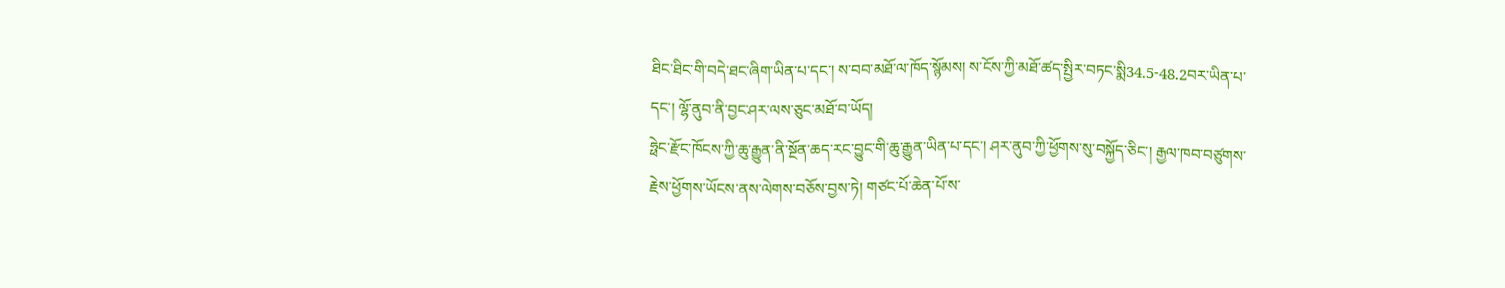ཐིང་ཐིང་གི་བདེ་ཐང་ཞིག་ཡིན་པ་དང་། ས་བབ་མཐོ་ལ་ཁོད་སྙོམས། ས་ངོས་ཀྱི་མཐོ་ཚད་སྤྱིར་བཏང་སྨི34.5-48.2བར་ཡིན་པ་དང་། ལྷོ་ནུབ་ནི་བྱང་ཤར་ལས་ཅུང་མཐོ་བ་ཡོད།
ཧྥེང་རྫོང་ཁོངས་ཀྱི་ཆུ་རྒྱུན་ནི་སྔོན་ཆད་རང་བྱུང་གི་ཆུ་རྒྱུན་ཡིན་པ་དང་། ཤར་ནུབ་ཀྱི་ཕྱོགས་སུ་བསྐྱོད་ཅིང་། རྒྱལ་ཁབ་བཙུགས་རྗེས་ཕྱོགས་ཡོངས་ནས་ལེགས་བཅོས་བྱས་ཏེ། གཙང་པོ་ཆེན་པོ་ས་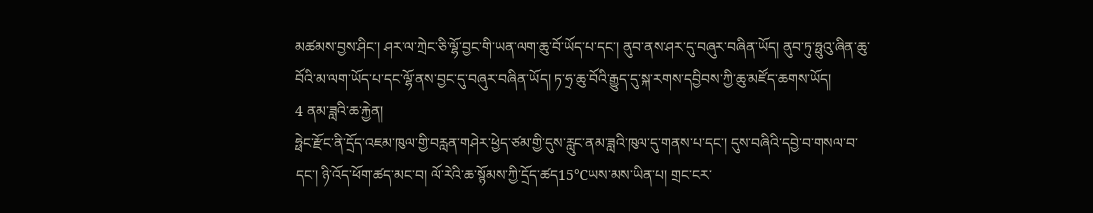མཚམས་བྱས་ཤིང་། ཤར་ལ་ཀྲེང་ཅི་ལྷོ་བྱང་གི་ཡན་ལག་ཆུ་བོ་ཡོད་པ་དང་། ནུབ་ནས་ཤར་དུ་བཞུར་བཞིན་ཡོད། ནུབ་ཏུ་ཧྥུའུ་ཞིན་ཆུ་བོའི་མ་ལག་ཡོད་པ་དང་ལྷོ་ནས་བྱང་དུ་བཞུར་བཞིན་ཡོད། ཏ་ཧྲ་ཆུ་བོའི་རྒྱུད་དུ་སྐ་རགས་དབྱིབས་ཀྱི་ཆུ་མཛོད་ཆགས་ཡོད།
4 ནམ་ཟླའི་ཆ་རྐྱེན།
ཧྥེང་རྫོང་ནི་དྲོད་འཇམ་ཁུལ་གྱི་བརླན་གཤེར་ཕྱེད་ཙམ་གྱི་དུས་རླུང་ནམ་ཟླའི་ཁུལ་དུ་གནས་པ་དང་། དུས་བཞིའི་དབྱེ་བ་གསལ་བ་དང་། ཉི་འོད་ཕོག་ཚད་མང་བ། ལོ་རེའི་ཆ་སྙོམས་ཀྱི་དྲོད་ཚད15℃ཡས་མས་ཡིན་པ། གྲང་ངར་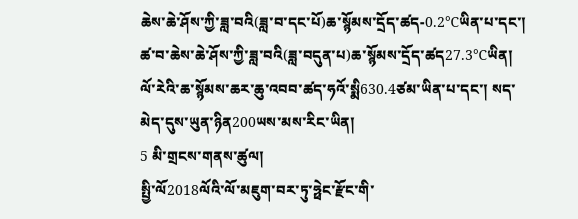ཆེས་ཆེ་ཤོས་ཀྱི་ཟླ་བའི(ཟླ་བ་དང་པོ)ཆ་སྙོམས་དྲོད་ཚད-0.2℃ཡིན་པ་དང་། ཚ་བ་ཆེས་ཆེ་ཤོས་ཀྱི་ཟླ་བའི(ཟླ་བདུན་པ)ཆ་སྙོམས་དྲོད་ཚད27.3℃ཡིན། ལོ་རེའི་ཆ་སྙོམས་ཆར་ཆུ་འབབ་ཚད་ཧའོ་སྨི630.4ཙམ་ཡིན་པ་དང་། སད་མེད་དུས་ཡུན་ཉིན200ཡས་མས་རིང་ཡིན།
5 མི་གྲངས་གནས་ཚུལ།
སྤྱི་ལོ2018ལོའི་ལོ་མཇུག་བར་ཏུ་ཧྥེང་རྫོང་གི་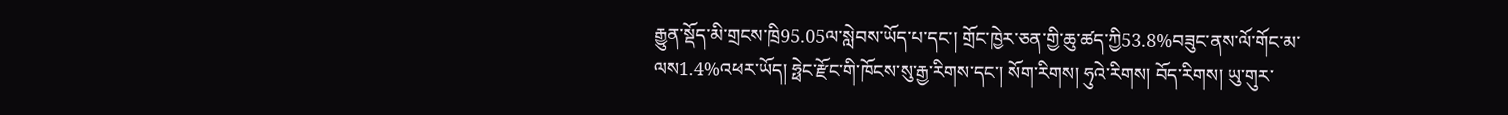རྒྱུན་སྡོད་མི་གྲངས་ཁྲི95.05ལ་སླེབས་ཡོད་པ་དང་། གྲོང་ཁྱེར་ཅན་གྱི་ཆུ་ཚད་ཀྱི53.8%བཟུང་ནས་ལོ་གོང་མ་ལས1.4%འཕར་ཡོད། ཧྥེང་རྫོང་གི་ཁོངས་སུ་རྒྱ་རིགས་དང་། སོག་རིགས། ཧུའེ་རིགས། བོད་རིགས། ཡུ་གུར་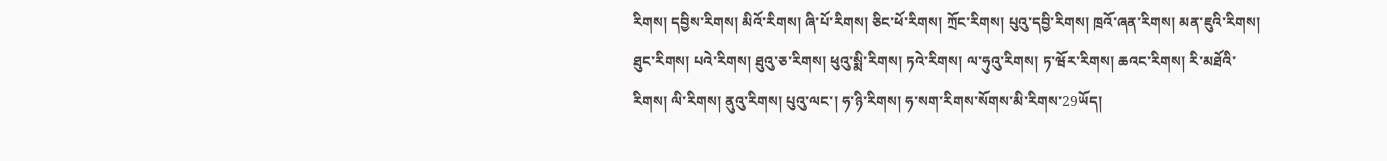རིགས། དབྱིས་རིགས། མིའོ་རིགས། ཞི་པོ་རིགས། ཅིང་ཕོ་རིགས། ཀྲོང་རིགས། པུའུ་དབྱི་རིགས། ཁྲའོ་ཞན་རིགས། མན་ཇུའི་རིགས། ཐུང་རིགས། པའེ་རིགས། ཐུའུ་ཅ་རིགས། ཕུའུ་སྨི་རིགས། ཏའེ་རིགས། ལ་ཧུའུ་རིགས། ཏ་ཝོར་རིགས། ཆའང་རིགས། རི་མཐོའི་རིགས། ལི་རིགས། ནུའུ་རིགས། པུའུ་ལང་། ཧ་ཉི་རིགས། ཧ་སག་རིགས་སོགས་མི་རིགས་29ཡོད།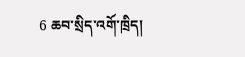6 ཆབ་སྲིད་འགོ་ཁྲིད།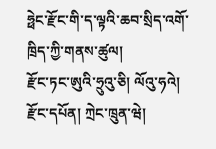ཧྥེང་རྫོང་གི་ད་ལྟའི་ཆབ་སྲིད་འགོ་ཁྲིད་ཀྱི་གནས་ཚུལ།
རྫོང་ཏང་ཨུའི་ཧྲུའུ་ཅི། ལོའུ་ཧའེ།
རྫོང་དཔོན། ཀྲེང་ཁྲུན་ཝེ།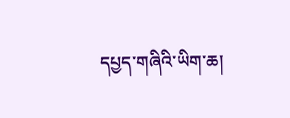དཔྱད་གཞིའི་ཡིག་ཆ།